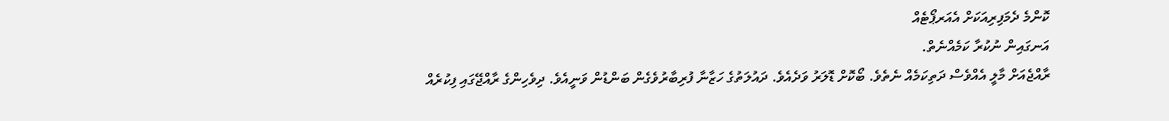ކޮންމެ ދެމަފިރިއަކަށް އެއަރޕޯޓެއް
އަނގައިން ނުކުރާ ކަމެއްނެތް.
ރާއްޖެއަށް މާލީ އެއްވެސް ދަތިކަމެއް ނެތެވެ. ބޯކޮށް ޑޮލަރު ވަދެއެވެ. ދައުލަތުގެ ހަޒާނާ ފުރިބާރުވެގެން ބަންޑުން ވަނީއެވެ. ދިވެހިންގެ ރާއްޖޭގައި ފިކުރެއް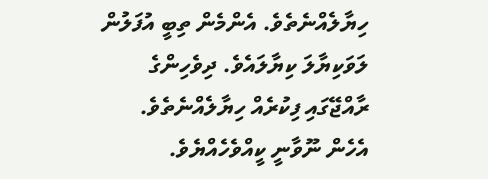ހިޔާލެއްނެތެވެ. އެންމެން ތިބީ އުފަލުން ލަވަކިޔާލަ ކިޔާލައެވެ. ދިވެހިންގެ ރާއްޖޭގައި ފިކުރެއް ހިޔާލެއްނެތެވެ.
އެހެން ނޫވާނީ ކީއްވެހެއްޔެވެ.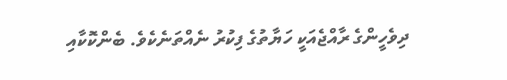ދިވެހީންގެ ރާއްޖެއަކީ ހަޔާތުގެ ފިކުރު ނެއްތަނެކެވެ. ބެންކޮކާއި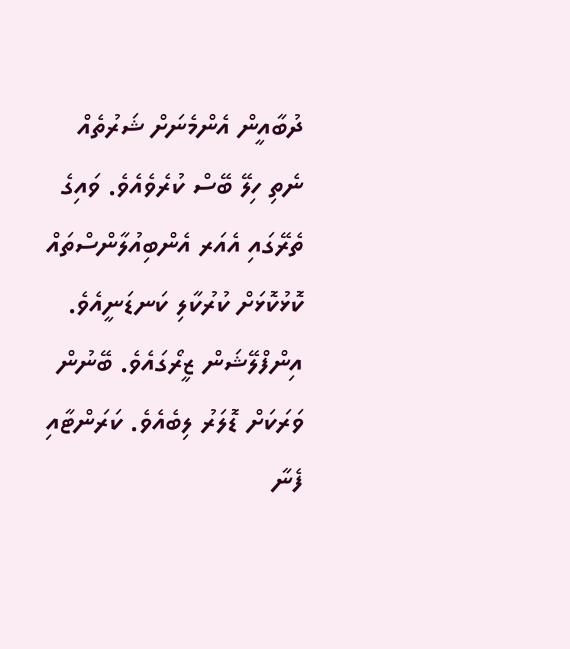ދުބާއީން އެންމެނަށް ޝަރުތެއް ނެތި ހިލޭ ބޭސް ކުރެވެއެވެ. ވައިގެ ތެރޭގައި އެއަރ އެންބިއުލާންސްތައް ކޮޅުކޮޅަށް ކުރުކާލި ކަނޑަނީއެވެ. އިންފްލޭޝަން ޒީރޯގައެވެ. ބޭނުން ވަރަކަށް ޑޮލަރު ލިބެއެވެ. ކަރަންޓާއި ފެނާ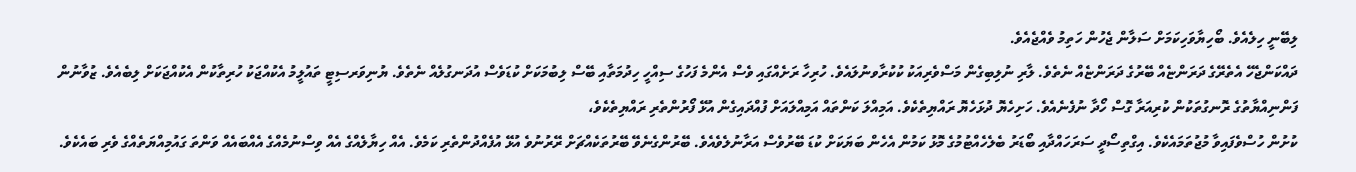ލިބޭނީ ހިލެއެވެ. ބޯހިޔާވަހިކަމަށް ސަލާން ޖެހުން ހަތިމު ވެއްޖެއެވެ.
ދައްކަންޖެހޭ އެތެރޭގެ ދަރަންޏެއް ބޭރުގެ ދަރަންޏެއް ނެތެވެ. ލާރި ނުލިބިގެން މަސްވެރިއަކު ކުކުރާވނުލައެވެ. ހުރިހާ ރަށެއްގައި ވެސް އެންމެ ފަހުގެ ސިއްހީ ހިދުމަތާއި ބޭސް ލިބުމަކަށް ކުޑަވެސް އުދަނގުލެއް ނެތެވެ. ޔުނިވަރސިޓީ ތައުލީމު އެކުއްޖަކު ހުރިތާކުން އެކުއްޖަކަށް ލިބެއެވެ. ޒުވާނުން ފަންނިއްޔާތުގެ ރޮނގުތަކުން ކުރިއަރާ ގޮސް ހޯދާ ނުފެނެއެވެ. ހަށިހެޔޮ ދުޅަހެޔޮ ރައްޔިތެކެވެ. އަމިއްލަ ކަންތައް އަމިއްލައަށް ފުއްދައިގެން އުޅޭ ފޯރުންތެރި ރައްޔިތެކެވެ،
ކުށުން ހުސްވެފައިވާ މުޖުތަމައެކެވެ. އިގްތިސޯދީ ސަރަހައްދާއި ބޯޑަރު ބެލެހެއްޓުމުގެ މޮޅު ކަމުން އެހެން ބަޔަކަށް ކުޑަ ބޭރުވެސް އަރާނުލެވެއެވެ. ބޭރުންގެނެވޭ ބޭރުތަކެއްޗަށް ރޭރުނުވެ އުޅޭ އުފެއްދުންތެރި ކަމެވެ. އެއް ހިޔާލެއްގެ އެއް ވިސްނުމެއްގެ އެއްބައެއް ވަންތަ ގައުމިއްޔަތެއްގެ ވެރި ބައެކެވެ.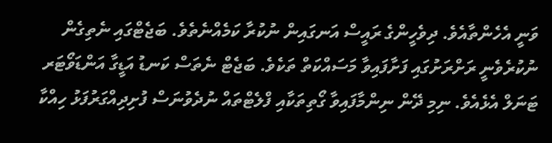ވަނީ އެހެންތާއެވެ. ދިވެހީންގެ ރައީސް އަނގައިން ނުކުރާ ކަމެއްނެތެވެ. ބަޖެޓްގައި ނެތިގެން ނުކުރެވެނީ ރަށްރަށުގައި ފަށާފައިވާ މަސައްކަތް ތަކެވެ. ބަޖެޓް ނެތަސް ކަނޑު އަޑީގާ އަންޑަވޯޓަރ ޓަނަލް އެޅެއެވެ. ނިމި ދޭން ނިންމާފައިވާ ގޯތިތަކާއި ފްލެޓްތައް ނުދެވުނަސް ފުށިދިއްގަރުފަޅު ހިއްކާ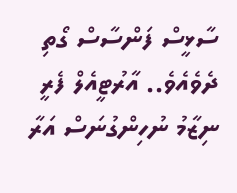ސާޅީސް ފަންސާސް ގޯތި ދެވެއެވެ.. އާރުޓީއެލް ފެރީ ނިޒާމު ނުހިންގުނަސް އަރާ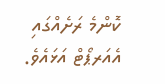ކޮންމެ ރަށެއްގައި އެއަރޕޯޓް އަޅައެވެ.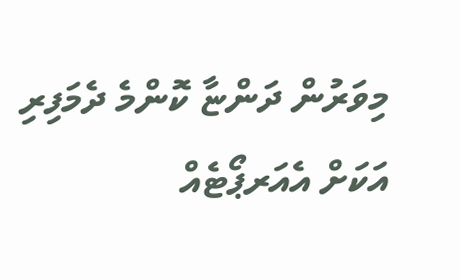މިވަރުން ދަންޏާ ކޮންމެ ދެމަފިރި އަކަށް އެއަރޕޯޓެއް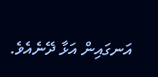އަނގައިން އަޅާ ދޭނެއެވެ.